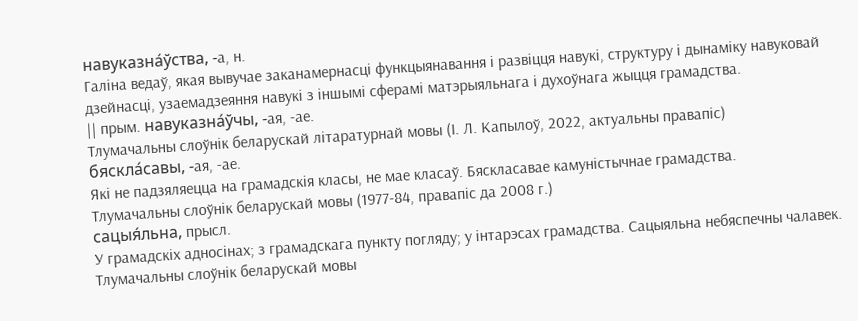навуказна́ўства, -а, н.
Галіна ведаў, якая вывучае заканамернасці функцыянавання і развіцця навукі, структуру і дынаміку навуковай дзейнасці, узаемадзеяння навукі з іншымі сферамі матэрыяльнага і духоўнага жыцця грамадства.
|| прым. навуказна́ўчы, -ая, -ае.
Тлумачальны слоўнік беларускай літаратурнай мовы (І. Л. Капылоў, 2022, актуальны правапіс)
бяскла́савы, ‑ая, ‑ае.
Які не падзяляецца на грамадскія класы, не мае класаў. Бяскласавае камуністычнае грамадства.
Тлумачальны слоўнік беларускай мовы (1977-84, правапіс да 2008 г.)
сацыя́льна, прысл.
У грамадскіх адносінах; з грамадскага пункту погляду; у інтарэсах грамадства. Сацыяльна небяспечны чалавек.
Тлумачальны слоўнік беларускай мовы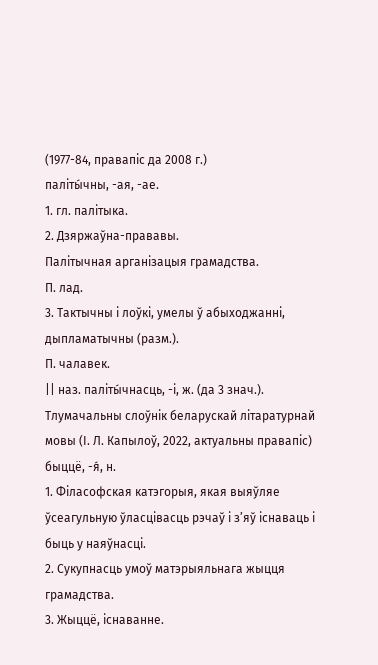(1977-84, правапіс да 2008 г.)
паліты́чны, -ая, -ае.
1. гл. палітыка.
2. Дзяржаўна-прававы.
Палітычная арганізацыя грамадства.
П. лад.
3. Тактычны і лоўкі, умелы ў абыходжанні, дыпламатычны (разм.).
П. чалавек.
|| наз. паліты́чнасць, -і, ж. (да 3 знач.).
Тлумачальны слоўнік беларускай літаратурнай мовы (І. Л. Капылоў, 2022, актуальны правапіс)
быццё, -я́, н.
1. Філасофская катэгорыя, якая выяўляе ўсеагульную ўласцівасць рэчаў і з’яў існаваць і быць у наяўнасці.
2. Сукупнасць умоў матэрыяльнага жыцця грамадства.
3. Жыццё, існаванне.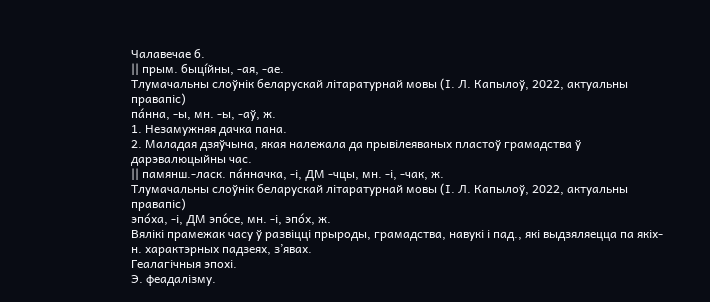Чалавечае б.
|| прым. быці́йны, -ая, -ае.
Тлумачальны слоўнік беларускай літаратурнай мовы (І. Л. Капылоў, 2022, актуальны правапіс)
па́нна, -ы, мн. -ы, -аў, ж.
1. Незамужняя дачка пана.
2. Маладая дзяўчына, якая належала да прывілеяваных пластоў грамадства ў дарэвалюцыйны час.
|| памянш.-ласк. па́нначка, -і, ДМ -чцы, мн. -і, -чак, ж.
Тлумачальны слоўнік беларускай літаратурнай мовы (І. Л. Капылоў, 2022, актуальны правапіс)
эпо́ха, -і, ДМ эпо́се, мн. -і, эпо́х, ж.
Вялікі прамежак часу ў развіцці прыроды, грамадства, навукі і пад., які выдзяляецца па якіх-н. характэрных падзеях, з’явах.
Геалагічныя эпохі.
Э. феадалізму.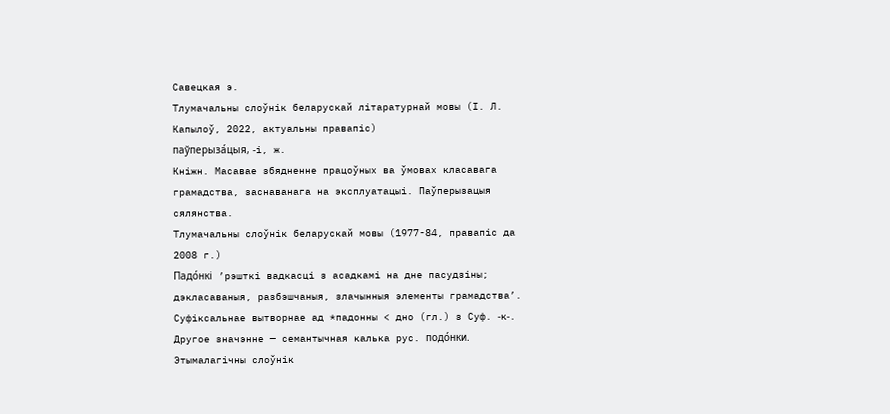Савецкая э.
Тлумачальны слоўнік беларускай літаратурнай мовы (І. Л. Капылоў, 2022, актуальны правапіс)
паўперыза́цыя, ‑і, ж.
Кніжн. Масавае збядненне працоўных ва ўмовах класавага грамадства, заснаванага на эксплуатацыі. Паўперызацыя сялянства.
Тлумачальны слоўнік беларускай мовы (1977-84, правапіс да 2008 г.)
Падо́нкі ’рэшткі вадкасці з асадкамі на дне пасудзіны; дэкласаваныя, разбэшчаныя, злачынныя элементы грамадства’. Суфіксальнае вытворнае ад *падонны < дно (гл.) з Суф. ‑к‑. Другое значэнне — семантычная калька рус. подо́нки.
Этымалагічны слоўнік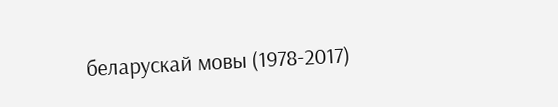беларускай мовы (1978-2017)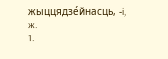жыццядзе́йнасць, ‑і, ж.
1.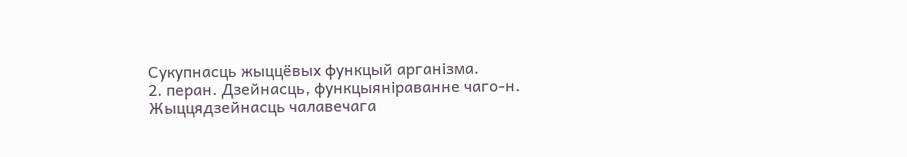Сукупнасць жыццёвых функцый арганізма.
2. перан. Дзейнасць, функцыяніраванне чаго‑н. Жыццядзейнасць чалавечага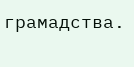грамадства.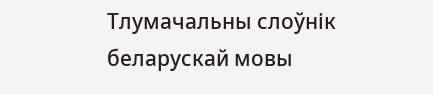Тлумачальны слоўнік беларускай мовы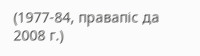(1977-84, правапіс да 2008 г.)